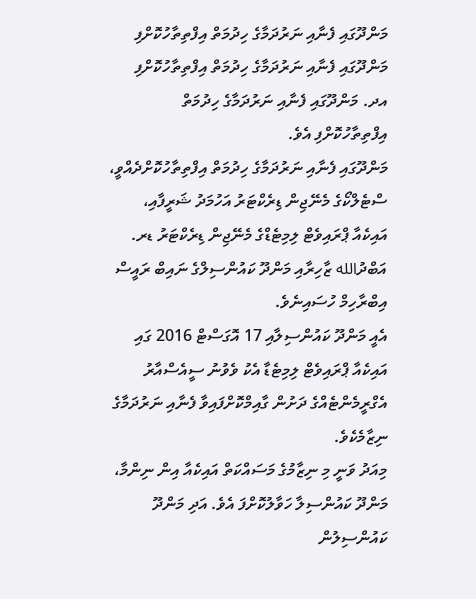މަންދޫގައި ފެނާއި ނަރުދަމާގެ ހިދުމަތް އިފްތިތާހުކޮށްފި
މަންދޫގައި ފެނާއި ނަރުދަމާގެ ހިދުމަތް އިފްތިތާހުކޮށްފި
އދ. މަންދޫގައި ފެނާއި ނަރުދަމާގެ ހިދުމަތް އިފްތިތާހުކޮށްފި އެވެ.
މަންދޫގައި ފެނާއި ނަރުދަމާގެ ހިދުމަތް އިފްތިތާހުކޮށްދެއްވީ، ސްޓެލްކޯގެ މެނޭޖިން ޑިރެކްޓަރު އަހުމަދު ޝަރީފާއި، އައިކެއާ ޕްރައިވެޓް ލިމިޓެޑްގެ މެނޭޖިން ޑިރެކްޓަރު ޑރ. އަބްދުالله ޒާހިރާއި މަންދޫ ކައުންސިލްގެ ނައިބް ރައީސް އިބްރާހިމް ހުސައިނެވެ.
އެއީ މަންދޫ ކައުންސިލާއި 17 އޮގަސްޓް 2016 ގައި އައިކެއާ ޕްރައިވެޓް ލިމިޓެޑާ އެކު ވެވުނު ސީއެސްއާރު އެގްރީމެންޓެއްގެ ދަށުން ގާއިމްކޮށްފައިވާ ފެނާއި ނަރުދަމާގެ ނިޒާމެކެވެ.
މިއަދު ވަނީ މި ނިޒާމުގެ މަސައްކަތް އައިކެއާ އިން ނިންމާ، މަންދޫ ކައުންސިލާ ހަވާލުކޮށްފަ އެވެ. އަދި މަންދޫ ކައުންސިލުން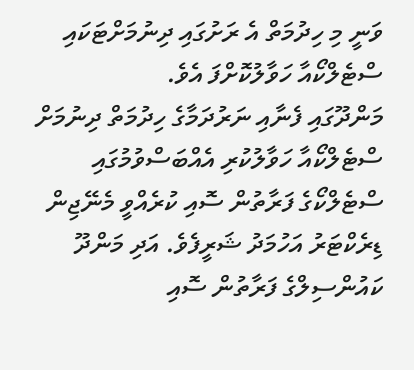ވަނީ މި ހިދުމަތް އެ ރަށުގައި ދިނުމަށްޓަކައި ސްޓެލްކޯއާ ހަވާލުކޮށްފަ އެވެ.
މަންދޫގައި ފެނާއި ނަރުދަމާގެ ހިދުމަތް ދިނުމަށް ސްޓެލްކޯއާ ހަވާލުކުރި އެއްބަސްވުމުގައި ސްޓެލްކޯގެ ފަރާތުން ސޮއި ކުރެއްވީ މެނޭޖިން ޑިރެކްޓަރު އަހުމަދު ޝަރީފެވެ. އަދި މަންދޫ ކައުންސިލްގެ ފަރާތުން ސޮއި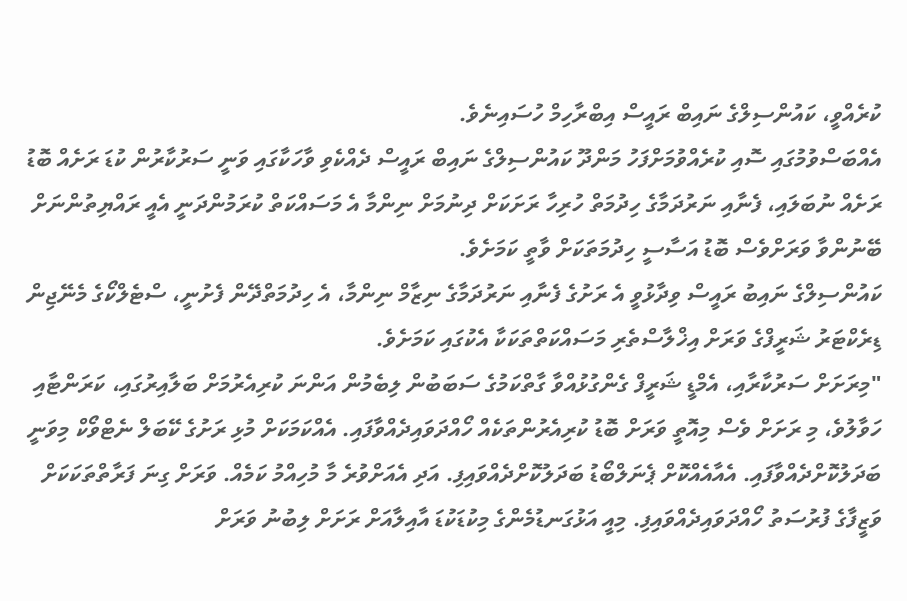ކުރެއްވީ، ކައުންސިލްގެ ނައިބް ރައީސް އިބްރާހިމް ހުސައިނެވެ.
އެއްބަސްވުމުގައި ސޮއި ކުރެއްވުމަށްފަހު މަންދޫ ކައުންސިލްގެ ނައިބް ރައީސް ދެއްކެވި ވާހަކާގައި ވަނީ ސަރުކާރުން ކުޑަ ރަށެއް ބޮޑު ރަށެއް ނުބަލައި، ފެނާއި ނަރުދަމާގެ ހިދުމަތް ހުރިހާ ރަށަކަށް ދިނުމަށް ނިންމާ އެ މަސައްކަތް ކުރަމުންދަނީ އެއީ ރައްޔިތުންނަށް ބޭނުންވާ ވަރަށްވެސް ބޮޑު އަސާސީ ހިދުމަތަކަށް ވާތީ ކަމަށެވެ.
ކައުންސިލްގެ ނައިބު ރައީސް ވިދާޅުވީ އެ ރަށުގެ ފެނާއި ނަރުދަމާގެ ނިޒާމް ނިންމާ، އެ ހިދުމަތްދޭން ފެށުނީ، ސްޓެލްކޯގެ މެނޭޖިން ޑިރެކްޓަރު ޝަރީފްގެ ވަރަށް އިޚްލާސްތެރި މަސައްކަތްތަކަކާ އެކުގައި ކަމަށެވެ.
"މިރަށަށް ސަރުކާރާއި، އެމްޑީ ޝަރީފް ގެންގުޅުއްވާ ގާތްކަމުގެ ސަބަބުން ލިބެމުން އަންނަ ކުރިއެރުމަށް ބަލާއިރުގައި، ކަރަންޓާއި ހަވާލުވެ، މި ރަށަށް ވެސް މިއޮތީ ވަރަށް ބޮޑު ކުރިއެރުންތަކެއް ހޯއްދަވައިދެއްވާފައި. އެއްކަމަކަށް މުޅި ރަށުގެ ކޭބަލް ނެޓްވޯކް މިވަނީ ބަދަލުކޮށްދެއްވާފައި. އެއާއެއްކޮށް ޕެނަލްބޯޑު ބަދަލުކޮށްދެއްވައިފި. އަދި އެއަށްވުރެ މާ މުހިއްމު ކަމެއް. ވަރަށް ގިނަ ފަރާތްތަކަކަށް ވަޒީފާގެ ފުރުސަތު ހޯއްދަވައިދެއްވައިފި. މިއީ އަޅުގަނޑުމެންގެ މިކުޑަކުޑަ އާއިލާއަށް ރަށަށް ލިބުނު ވަރަށް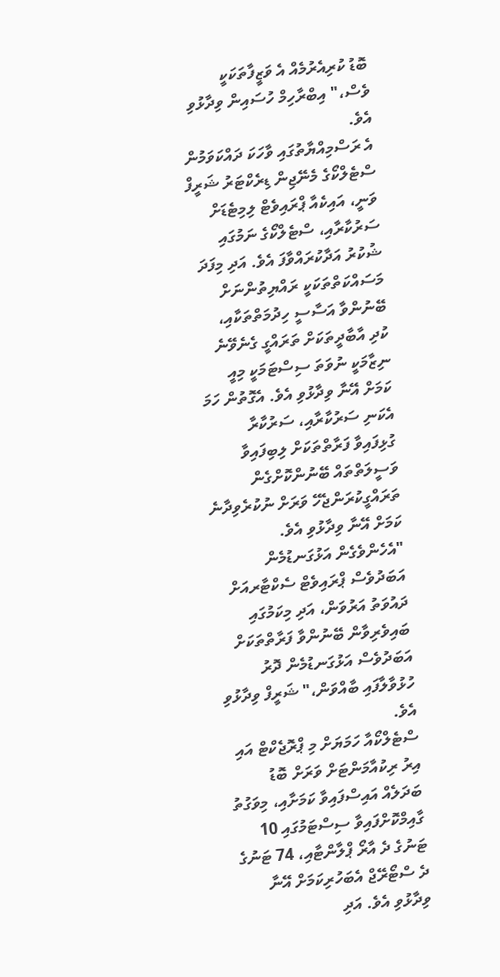ބޮޑު ކުރިއެރުމެއް އެ ވަޒީފާތަކަކީ ވެސް،" އިބްރާހިމް ހުސައިން ވިދާޅުވި އެވެ.
އެ ރަސްމިއްޔާތުގައި ވާހަކަ ދައްކަވަމުން ސްޓެލްކޯގެ މެނޭޖިން ޑިރެކްޓަރު ޝަރީފް ވަނީ، އައިކެއާ ޕްރައިވެޓް ލިމިޓެޑަށް ސަރުކާރާއި، ސްޓެލްކޯގެ ނަމުގައި ޝުކުރު އަދާކުރައްވާފަ އެވެ. އަދި މިފަދަ މަސައްކަތްތަކަކީ ރައްޔިތުންނަށް ބޭނުންވާ އަސާސީ ހިދުމަތްތަކާއި، ކުދި އާބާދީތަކަށް ތަރައްގީ ގެނެވޭނެ ނިޒާމަކީ ނުވަތަ ސިސްޓަމަކީ މިއީ ކަމަށް އޭނާ ވިދާޅުވި އެވެ. އެގޮތުން ހަމަ އެކަނި ސަރުކާރާއި، ސަރުކާރާ ގުޅިފައިވާ ފަރާތްތަކަށް ލިބިފައިވާ ވަސީލަތްތައް ބޭނުންކޮށްގެން ތަރައްގީކުރަންޖެހޭ ވަރަށް ނުކުރެވިދާނެ ކަމަށް އޭނާ ވިދާޅުވި އެވެ.
"އެހެންވެގެން އަޅުގަނޑުމެން އަބަދުވެސް ޕްރައިވެޓް ސެކްޓާރއަށް ދައުވަތު އަރުވަން، އަދި މިކަމުގައި ބައިވެރިވާން ބޭނުންވާ ފަރާތްތަކަށް އަބަދުވެސް އަޅުގަނޑުމެން ދޮރު ހުޅުވާލާފައި ބާއްވަން،" ޝަރީފް ވިދާޅުވި އެވެ.
ސްޓެލްކޯއާ ހަމަޔަށް މި ޕްރޮޖެކްޓް އައި އިރު ރިކުއާމަންޓަށް ވަރަށް ބޮޑު ބަދަލެއް އައިސްފައިވާ ކަމަށާއި، މިވަގުތު ގާއިމްކޮށްފައިވާ ސިސްޓަމުގައި 10 ޓަނުގެ ދެ އާރޯ ޕްލާންޓާއި، 74 ޓަނުގެ ދެ ސްޓޯރޭޖް އެބަހުރިކަމަށް އޭނާ ވިދާޅުވި އެވެ. އަދި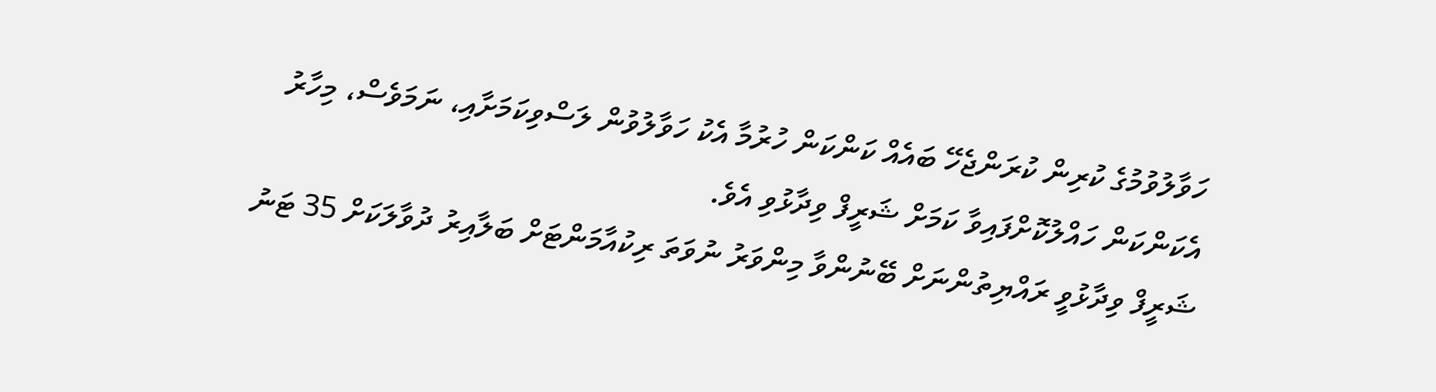ހަވާލުވުމުގެ ކުރިން ކުރަންޖެހޭ ބައެއް ކަންކަން ހުރުމާ އެކު ހަވާލުވުން ލަސްވިކަމަށާއި، ނަމަވެސް، މިހާރު އެކަންކަން ހައްލުކޮށްފައިވާ ކަމަށް ޝަރީފް ވިދާޅުވި އެވެ.
ޝަރީފް ވިދާޅުވީ ރައްޔިތުންނަށް ބޭނުންވާ މިންވަރު ނުވަތަ ރިކުއާމަންޓަށް ބަލާއިރު ދުވާލަކަށް 35 ޓަނު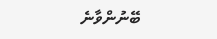ބޭނުންވާނެ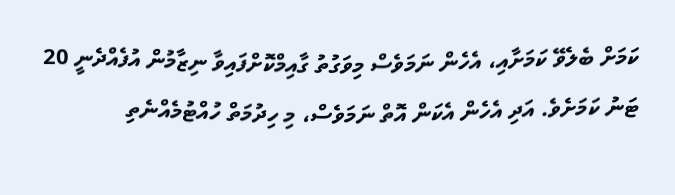ކަމަށް ބެލެވޭ ކަމަށާއި، އެހެން ނަމަވެސް މިވަގުތު ގާއިމްކޮށްފައިވާ ނިޒާމުން އުފެއްދެނީ 20 ޓަނު ކަމަށެވެ. އަދި އެހެން އެކަން އޮތް ނަމަވެސް، މި ހިދުމަތް ހުއްޓުމެއްނެތި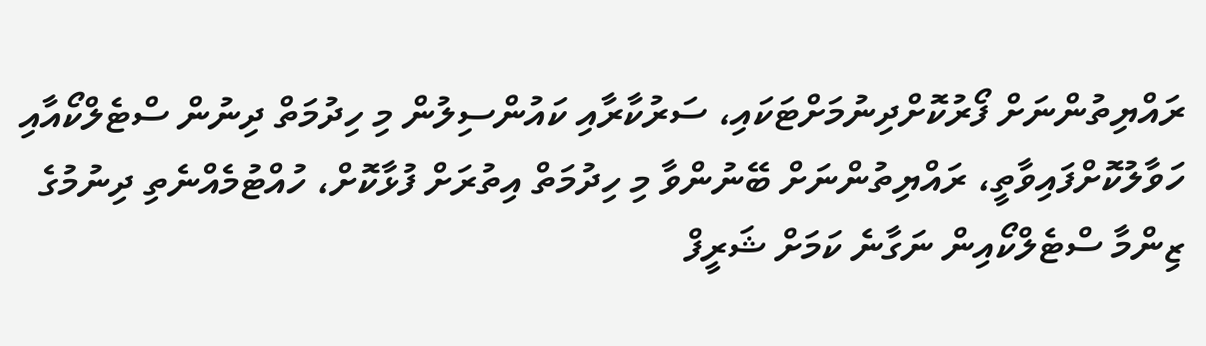ރައްޔިތުންނަށް ފޯރުކޮށްދިނުމަށްޓަކައި، ސަރުކާރާއި ކައުންސިލުން މި ހިދުމަތް ދިނުން ސްޓެލްކޯއާއި ހަވާލުކޮށްފައިވާތީ، ރައްޔިތުންނަށް ބޭނުންވާ މި ހިދުމަތް އިތުރަށް ފުޅާކޮށް، ހުއްޓުމެއްނެތި ދިނުމުގެ ޒިންމާ ސްޓެލްކޯއިން ނަގާނެ ކަމަށް ޝަރީފް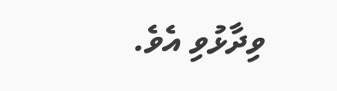ވިދާޅުވި އެވެ.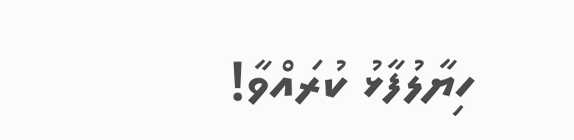ހިޔާލުފާޅު ކުރައްވާ!